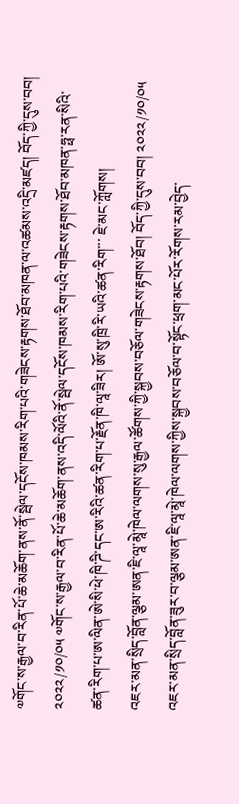༧གོང་ས་རྒྱལ་བ་རིན་པོ་ཆེ་མཆོག་ནས་ནོ་སྦེལ་དངོས་ཁམས་རིག་པའི་གཟེངས་རྟགས་ཐོབ་མཁན་ལ་འཚམས་འདྲི་མཛད། བོད་ཀྱི་དུས་བབ། ༢༠༢༢/༡༠/༠༥ ༧གོང་ས་རྒྱལ་བ་རིན་པོ་ཆེ་མཆོག་ནས་འདི་ལོའི་ནོ་སྦེལ་དངོས་ཁམས་རིག་པའི་གཟེངས་རྟགས་ཐོབ་མཁན་ཧྥ་རན་སིའི་ཚན་རིག་པ་ཨ་ལིན་ཨེ་སི་ཕེ་ཁི་ཌི་དང་ཨ་རིའི་ཚན་རིག་པ་རྗོན་ཁི་ལཱ་ཟིར། ཨོ་སུ་ཁྲི་རི་ཡའི་ཚན་རིག་་་ ཇེ་མང་ཀློགས།
འཇར་མན་སྲིད་བློན་ལྕམ་ཨན་ཇི་ལཱ་མཱེ་ཁེལ་ལགས་སུ་རྒྱལ་ཚོགས་ཀྱི་སྐྱབས་བཅོལ་གཟེངས་རྟགས་ཐོབ། བོད་ཀྱི་དུས་བབ། ༢༠༢༢/༡༠/༠༥ འཇར་མན་སྲིད་བློན་ཟུར་བ་ལྕམ་ཨན་ཇི་ལཱ་མཱེ་ཁེལ་ལགས་ཀྱིས་སྐྱབས་བཅོལ་བ་སྟོང་ཕྲག་མང་པོར་རོགས་རམ་བྱེད་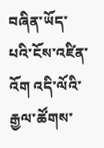བཞིན་ཡོད་པའི་ངོས་འཛིན་འོག འདི་ལོའི་རྒྱལ་ཚོགས་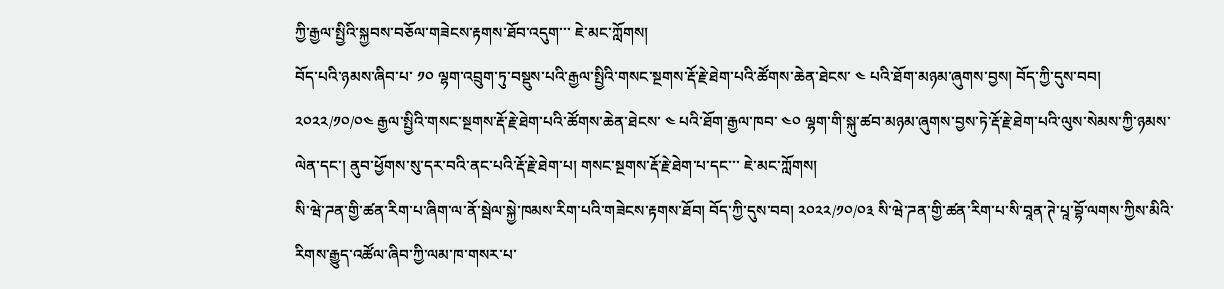ཀྱི་རྒྱལ་སྤྱིའི་སྐྱབས་བཅོལ་གཟེངས་རྟགས་ཐོབ་འདུག་་་ ཇེ་མང་ཀློགས།
བོད་པའི་ཉམས་ཞིབ་པ་ ༡༠ ལྷག་འབྲུག་ཏུ་བསྡུས་པའི་རྒྱལ་སྤྱིའི་གསང་སྔགས་རྡོ་རྗེ་ཐེག་པའི་ཚོགས་ཆེན་ཐེངས་ ༤ པའི་ཐོག་མཉམ་ཞུགས་བྱས། བོད་ཀྱི་དུས་བབ། ༢༠༢༢/༡༠/༠༤ རྒྱལ་སྤྱིའི་གསང་སྔགས་རྡོ་རྗེ་ཐེག་པའི་ཚོགས་ཆེན་ཐེངས་ ༤ པའི་ཐོག་རྒྱལ་ཁབ་ ༤༠ ལྷག་གི་སྐུ་ཚབ་མཉམ་ཞུགས་བྱས་ཏེ་རྡོ་རྗེ་ཐེག་པའི་ལུས་སེམས་ཀྱི་ཉམས་ལེན་དང་། ནུབ་ཕྱོགས་སུ་དར་བའི་ནང་པའི་རྡོ་རྗེ་ཐེག་པ། གསང་སྔགས་རྡོ་རྗེ་ཐེག་པ་དང་་་ ཇེ་མང་ཀློགས།
སི་ཝེ་ཌན་གྱི་ཚན་རིག་པ་ཞིག་ལ་ནོ་སྦེལ་སྐྱེ་ཁམས་རིག་པའི་གཟེངས་རྟགས་ཐོབ། བོད་ཀྱི་དུས་བབ། ༢༠༢༢/༡༠/༠༣ སི་ཝེ་ཌན་གྱི་ཚན་རིག་པ་སི་བཱན་ཊེ་པཱ་བྷོ་ལགས་ཀྱིས་མིའི་རིགས་རྒྱུད་འཚོལ་ཞིབ་ཀྱི་ལམ་ཁ་གསར་པ་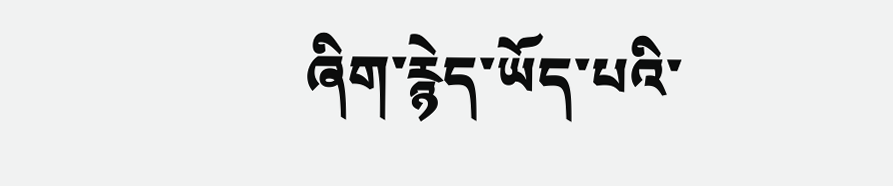ཞིག་རྙེད་ཡོད་པའི་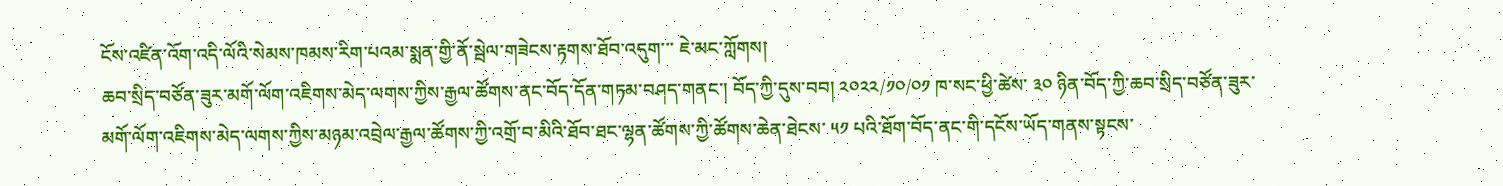ངོས་འཛིན་འོག་འདི་ལོའི་སེམས་ཁམས་རིག་པའམ་སྨན་གྱི་ནོ་སྦེལ་གཟེངས་རྟགས་ཐོབ་འདུག་་་ ཇེ་མང་ཀློགས།
ཆབ་སྲིད་བཙོན་ཟུར་མགོ་ལོག་འཇིགས་མེད་ལགས་ཀྱིས་རྒྱལ་ཚོགས་ནང་བོད་དོན་གཏམ་བཤད་གནང་། བོད་ཀྱི་དུས་བབ། ༢༠༢༢/༡༠/༠༡ ཁ་སང་ཕྱི་ཚེས་ ༣༠ ཉིན་བོད་ཀྱི་ཆབ་སྲིད་བཙོན་ཟུར་མགོ་ལོག་འཇིགས་མེད་ལགས་ཀྱིས་མཉམ་འབྲེལ་རྒྱལ་ཚོགས་ཀྱི་འགྲོ་བ་མིའི་ཐོབ་ཐང་ལྷན་ཚོགས་ཀྱི་ཚོགས་ཆེན་ཐེངས་ ༥༡ པའི་ཐོག་བོད་ནང་གི་དངོས་ཡོད་གནས་སྟངས་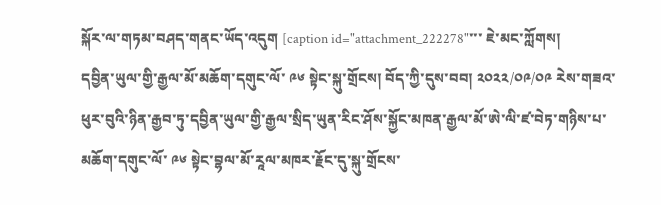སྐོར་ལ་གཏམ་བཤད་གནང་ཡོད་འདུག [caption id="attachment_222278"་་་ ཇེ་མང་ཀློགས།
དབྱིན་ཡུལ་གྱི་རྒྱལ་མོ་མཆོག་དགུང་ལོ་ ༩༦ སྟེང་སྐུ་གྲོངས། བོད་ཀྱི་དུས་བབ། ༢༠༢༢/༠༩/༠༩ རེས་གཟའ་ཕུར་བུའི་ཉིན་རྒྱབ་ཏུ་དབྱིན་ཡུལ་གྱི་རྒྱལ་སྲིད་ཡུན་རིང་ཤོས་སྐྱོང་མཁན་རྒྱལ་མོ་ཨེ་ལི་ཛ་བེཏ་གཉིས་པ་མཆོག་དགུང་ལོ་ ༩༦ སྟེང་བྷལ་མོ་རཱལ་མཁར་རྗོང་དུ་སྐུ་གྲོངས་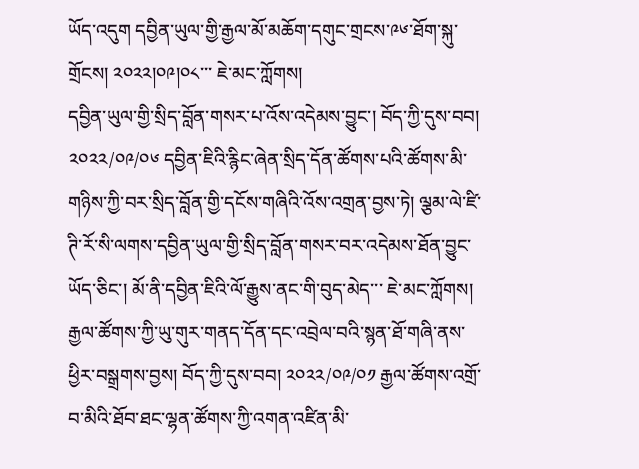ཡོད་འདུག དབྱིན་ཡུལ་གྱི་རྒྱལ་མོ་མཆོག་དགུང་གྲངས་༩༦་ཐོག་སྐུ་གྲོངས། ༢༠༢༢།༠༩།༠༨་་་ ཇེ་མང་ཀློགས།
དབྱིན་ཡུལ་གྱི་སྲིད་བློན་གསར་པ་འོས་འདེམས་བྱུང་། བོད་ཀྱི་དུས་བབ། ༢༠༢༢/༠༩/༠༦ དབྱིན་ཇིའི་རྙིང་ཞེན་སྲིད་དོན་ཚོགས་པའི་ཚོགས་མི་གཉིས་ཀྱི་བར་སྲིད་བློན་གྱི་དངོས་གཞིའི་འོས་འགྲན་བྱས་ཏེ། ལྕམ་ལེ་ཛི་ཊི་རོ་སི་ལགས་དབྱིན་ཡུལ་གྱི་སྲིད་བློན་གསར་བར་འདེམས་ཐོན་བྱུང་ཡོད་ཅིང་། མོ་ནི་དབྱིན་ཇིའི་ལོ་རྒྱུས་ནང་གི་བུད་མེད་་་ ཇེ་མང་ཀློགས།
རྒྱལ་ཚོགས་ཀྱི་ཡུ་གུར་གནད་དོན་དང་འབྲེལ་བའི་སྙན་ཐོ་གཞི་ནས་ཕྱིར་བསྒྲགས་བྱས། བོད་ཀྱི་དུས་བབ། ༢༠༢༢/༠༩/༠༡ རྒྱལ་ཚོགས་འགྲོ་བ་མིའི་ཐོབ་ཐང་ལྷན་ཚོགས་ཀྱི་འགན་འཛིན་མི་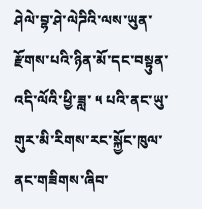ཤེལེ་བྷ་ཤེ་ལེཌིའི་ལས་ཡུན་རྫོགས་པའི་ཉིན་མོ་དང་བསྟུན་འདི་ལོའི་ཕྱི་ཟླ་ ༥ པའི་ནང་ཡུ་གུར་མི་རིགས་རང་སྐྱོང་ཁུལ་ནང་གཟིགས་ཞིབ་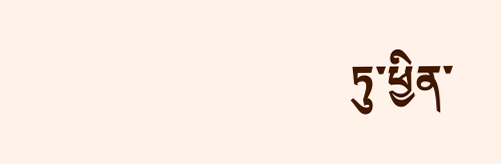ཏུ་ཕྱིན་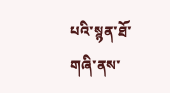པའི་སྙན་ཐོ་གཞི་ནས་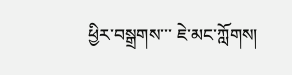ཕྱིར་བསྒྲགས་་་ ཇེ་མང་ཀློགས།